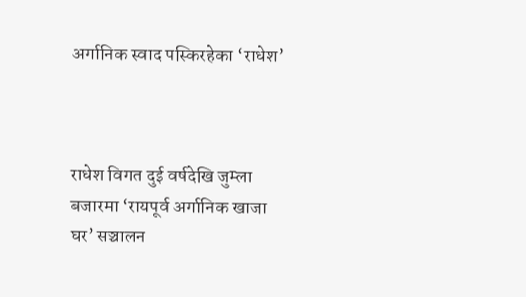अर्गानिक स्वाद पस्किरहेका ‘राधेश’



राधेश विगत दुई वर्षदेखि जुम्ला बजारमा ‘रायपूर्व अर्गानिक खाजा घर’ सञ्चालन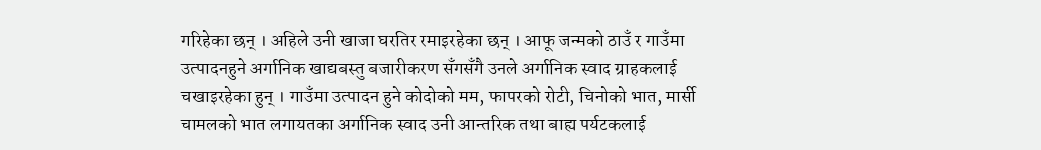गरिहेका छन् । अहिले उनी खाजा घरतिर रमाइरहेका छन् । आफू जन्मको ठाउँ र गाउँमा उत्पादनहुने अर्गानिक खाद्यबस्तु बजारीकरण सँगसँगै उनले अर्गानिक स्वाद ग्राहकलाई चखाइरहेका हुन् । गाउँमा उत्पादन हुने कोदोको मम, फापरको रोटी, चिनोको भात, मार्सी चामलको भात लगायतका अर्गानिक स्वाद उनी आन्तरिक तथा बाह्य पर्यटकलाई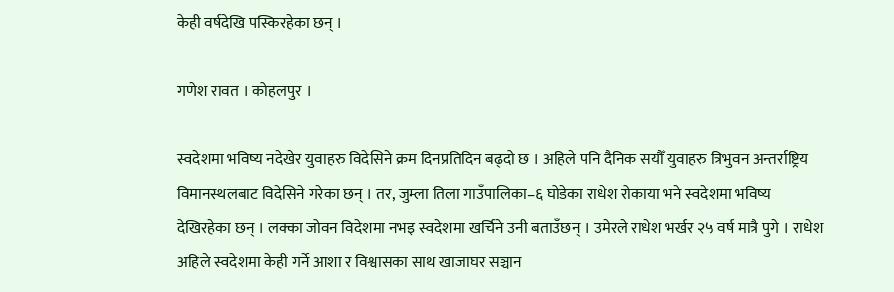केही वर्षदेखि पस्किरहेका छन् ।

गणेश रावत । कोहलपुर ।

स्वदेशमा भविष्य नदेखेर युवाहरु विदेसिने क्रम दिनप्रतिदिन बढ्दो छ । अहिले पनि दैनिक सयौँ युवाहरु त्रिभुवन अन्तर्राष्ट्रिय विमानस्थलबाट विदेसिने गरेका छन् । तर, जुम्ला तिला गाउँपालिका–६ घोडेका राधेश रोकाया भने स्वदेशमा भविष्य देखिरहेका छन् । लक्का जोवन विदेशमा नभइ स्वदेशमा खर्चिने उनी बताउँछन् । उमेरले राधेश भर्खर २५ वर्ष मात्रै पुगे । राधेश अहिले स्वदेशमा केही गर्ने आशा र विश्वासका साथ खाजाघर सञ्चान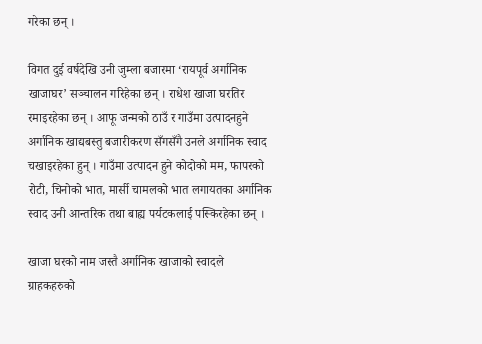गरेका छन् ।

विगत दुई वर्षदेखि उनी जुम्ला बजारमा ‘रायपूर्व अर्गानिक खाजाघर’ सञ्चालन गरिहेका छन् । राधेश खाजा घरतिर रमाइरहेका छन् । आफू जन्मको ठाउँ र गाउँमा उत्पादनहुने अर्गानिक खाद्यबस्तु बजारीकरण सँगसँगै उनले अर्गानिक स्वाद चखाइरहेका हुन् । गाउँमा उत्पादन हुने कोदोको मम, फापरको रोटी, चिनोको भात, मार्सी चामलको भात लगायतका अर्गानिक स्वाद उनी आन्तरिक तथा बाह्य पर्यटकलाई पस्किरहेका छन् ।

खाजा घरको नाम जस्तै अर्गानिक खाजाको स्वादले ग्राहकहरुको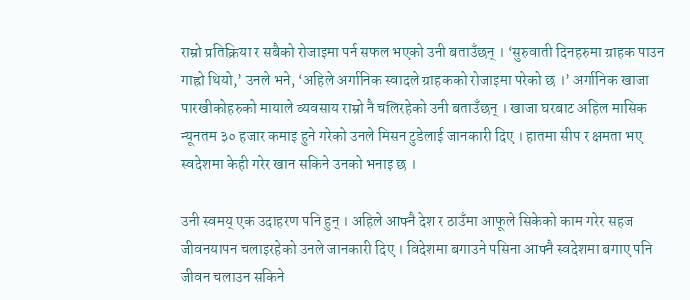राम्रो प्रतिक्रिया र सबैको रोजाइमा पर्न सफल भएको उनी बताउँछन् । ‘सुरुवाती दिनहरुमा ग्राहक पाउन गाह्रो थियो,’ उनले भने, ‘अहिले अर्गानिक स्वादले ग्राहकको रोजाइमा परेको छ ।’ अर्गानिक खाजा पारखीकोहरुको मायाले व्यवसाय राम्रो नै चलिरहेको उनी बताउँछन् । खाजा घरबाट अहिल मासिक न्यूनतम ३० हजार कमाइ हुने गरेको उनले मिसन टुडेलाई जानकारी दिए । हातमा सीप र क्षमता भए स्वदेशमा केही गरेर खान सकिने उनको भनाइ छ ।

उनी स्वमय् एक उदाहरण पनि हुन् । अहिले आफ्नै देश र ठाउँमा आफूले सिकेको काम गरेर सहज जीवनयापन चलाइरहेको उनले जानकारी दिए । विदेशमा बगाउने पसिना आफ्नै स्वदेशमा बगाए पनि जीवन चलाउन सकिने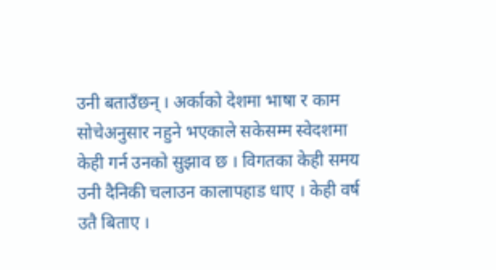उनी बताउँछन् । अर्काको देशमा भाषा र काम सोचेअनुसार नहुने भएकाले सकेसम्म स्वेदशमा केही गर्न उनको सुझाव छ । विगतका केही समय उनी दैनिकी चलाउन कालापहाड धाए । केही वर्ष उतै बिताए ।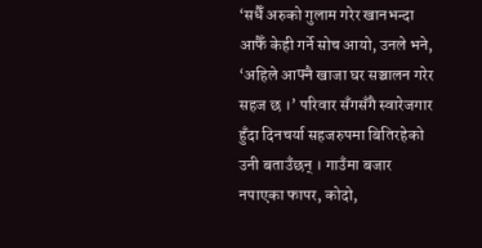‘सधैँ अरुको गुलाम गरेर खानभन्दा आफैँ केही गर्ने सोच आयो, उनले भने, ‘अहिले आफ्नै खाजा घर सञ्चालन गरेर सहज छ ।’ परिवार सँगसँगै स्वारेजगार हुँदा दिनचर्या सहजरुपमा बितिरहेको उनी बताउँछन् । गाउँमा बजार नपाएका फापर, कोदो,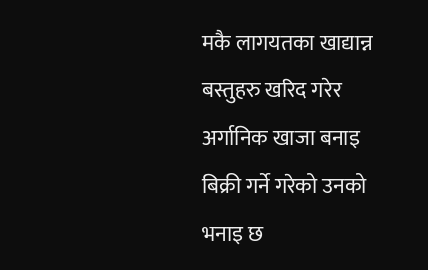मकै लागयतका खाद्यान्न बस्तुहरु खरिद गरेर अर्गानिक खाजा बनाइ बिक्री गर्ने गरेको उनको भनाइ छ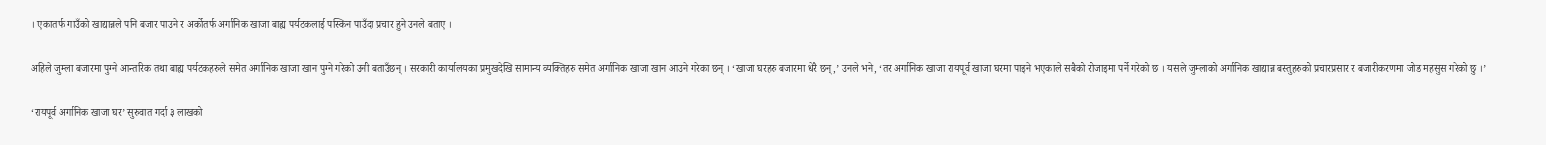। एकातर्फ गाउँको खाद्यान्नले पनि बजार पाउने र अर्कोतर्फ अर्गानिक खाजा बाह्य पर्यटकलाई पस्किन पाउँदा प्रचार हुने उनले बताए ।

अहिले जुम्ला बजारमा पुग्ने आन्तरिक तथा बाह्य पर्यटकहरुले समेत अर्गानिक खाजा खान पुग्ने गरेको उनी बताउँछन् । सरकारी कार्यालयका प्रमुखदेखि सामान्य व्यक्तिहरु समेत अर्गानिक खाजा खान आउने गरेका छन् । ‘खाजा घरहरु बजारमा धेरै छन्,’ उनले भने, ‘तर अर्गानिक खाजा रायपूर्व खाजा घरमा पाइने भएकाले सबैको रोजाइमा पर्ने गरेको छ । यसले जुम्लाको अर्गानिक खाद्यान्न बस्तुहरुको प्रचारप्रसार र बजारीकरणमा जोड महसुस गरेको छु ।’

‘रायपूर्व अर्गानिक खाजा घर’ सुरुवात गर्दा ३ लाखको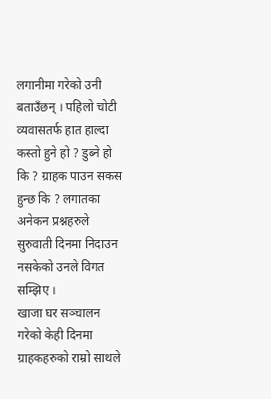लगानीमा गरेको उनी बताउँछन् । पहिलो चोटी व्यवासतर्फ हात हाल्दा कस्तो हुने हो ? डुब्ने हो कि ? ग्राहक पाउन सकस हुन्छ कि ? लगातका अनेकन प्रश्नहरुले सुरुवाती दिनमा निदाउन नसकेको उनले विगत सम्झिए ।
खाजा घर सञ्चालन गरेको केही दिनमा ग्राहकहरुको राम्रो साथले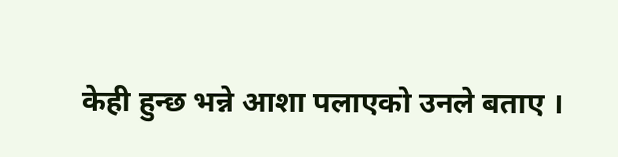केही हुन्छ भन्ने आशा पलाएको उनले बताए ।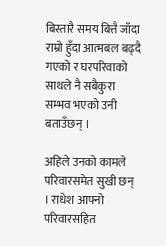बिस्तारै समय बित्तै जाँदा राम्रो हुँदा आत्मबल बढ्दै गएको र घरपरिवाको साथले नै सबैकुरा सम्भव भएको उनी बताउँछन् ।

अहिले उनको कामले परिवारसमेत सुखी छन् । राधेश आफ्नो परिवारसहित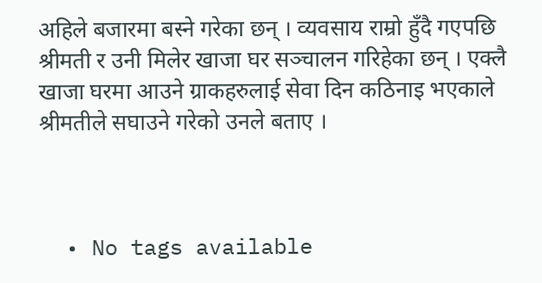अहिले बजारमा बस्ने गरेका छन् । व्यवसाय राम्रो हुँदै गएपछि श्रीमती र उनी मिलेर खाजा घर सञ्चालन गरिहेका छन् । एक्लै खाजा घरमा आउने ग्राकहरुलाई सेवा दिन कठिनाइ भएकाले श्रीमतीले सघाउने गरेको उनले बताए ।



  • No tags available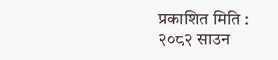प्रकाशित मिति : २०८२ साउन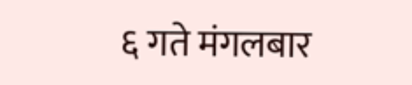६ गते मंगलबार